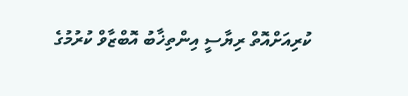ކުރިއަށްއޮތް ރިޔާސީ އިންތިޚާބު އޮބްޒާވް ކުރުމުގެ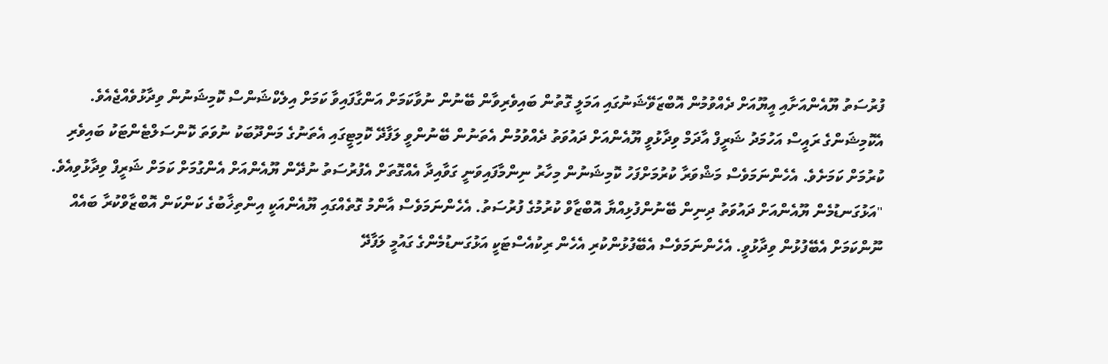ފުރުސަތު ޔޫއެންއަށާއި އީޔޫއަށް ދެއްވުމުން އޮބްޒަވޭޝަނުގައި އަމަލީ ގޮތުން ބައިވެރިވާން ބޭނުން ނުވާކަމަށް އަންގާފައިވާ ކަމަށް އިލެކްޝަންސް ކޮމިޝަނުން ވިދާޅުވެއްޖެއެވެ.
އެކޮމިޝަންގެ ރައީސް އަހުމަދު ޝަރީފް އާދަމް ވިދާޅުވީ ޔޫއެންއަށް ދައުވަތު ދެއްވުމުން އެތަނުން ބޭނުންވީ ލަފާދޭ ކޮމިޓީގައި އެތަނުގެ މަންދޫބަކު ނުވަތަ ކޮންސަލްޓެންޓަކު ބައިވެރި ކުރުމަށް ކަމަށެވެ. އެހެންނަމަވެސް މަޝްވަރާ ކުރުމަށްފަހު ކޮމިޝަނުން މިހާރު ނިންމާފައިވަނީ ގަވާއިދާ އެއްގޮތަށް އެފުރުސަތު ނުދޭން ޔޫއެންއަށް އެންގުމަށް ކަމަށް ޝަރީފް ވިދާޅުވިއެވެ.
"އަޅުގަނޑުމެން ޔޫއެންއަށް ދައުވަތު ދިނިން ބޭނުންފުޅިއްޔާ އޮބްޒާވް ކުރުމުގެ ފުރުސަތު. އެހެންނަމަވެސް އާންމު ގޮތެއްގައި ޔޫއެންއަކީ އިންތިޚާބުގެ ކަންކަން އޮބްޒާވްކުރާ ބައެއް ނޫންކަމަށް އެބޭފުޅުން ވިދާޅުވީ. އެހެންނަމަވެސް އެބޭފުޅުންކުރި އެހެން ރިކުއެސްޓަކީ އަޅުގަނޑުމެންގެ ގައުމީ ލަފާދޭ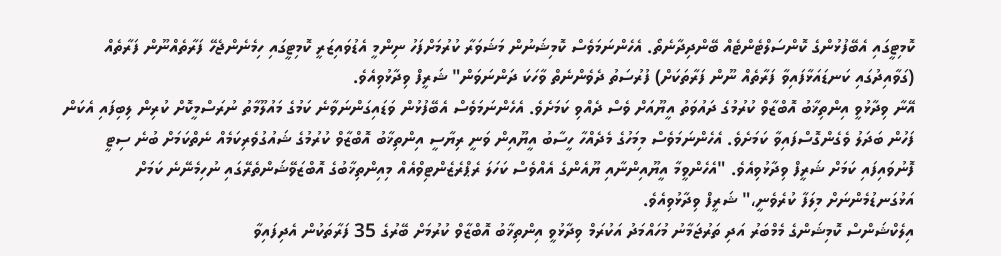ކޮމިޓީގައި އެބޭފުޅުންގެ ކޮންސަލްޓެންޓެއް ބޭންދިދާނެތޯ. އެހެންނަމަވެސް ކޮމިޝަނުން މަޝަވަރާ ކުރުމަށްފަހު ނިންމީ އެޑުވައިޒަރީ ކޮމިޓީގައި ހިމެނެންޖެހޭ ފަރާތެއްނޫން ފަރާތެއް (ގަވާއިދުގައި ކަނޑައަޅާފައިވާ ފަރާތެއް ނޫން ފަރާތަކަށް) ފުރުސަތު ދެވެންނެތް ވާހަކަ ދަންނަވަން" ޝަރީފް ވިދާޅުވިއެވެ.
އޭނާ ވިދާޅުވީ އިންތިޚާބު އޮބްޒާވް ކުރުމުގެ ދައުވަތު އީޔޫއަށް ވެސް ދެއްވި ކަމަށެވެ. އެހެންނަމަވެސް އެބޭފުޅުން ވަޑައިގަންނަވާނެ ކަމުގެ މައުލޫމާތު ނުރަސްމީކޮށް ކުރިން ލިބިފައި އެކަން ފަހުން ބަދަލު ވެގެންގޮސްފައިވާ ކަމަށެވެ. އެހެންނަމަވެސް މިމަހުގެ މެދެއްހާ ހީސާބު އީޔޫއިން ވަނީ ރިޔާސީ އިންތިޚާބު އޮބްޒާވް ކުރުމުގެ ޝައުގުވެރިކަމެއް ނެތްކަމަށް ބުނެ ސިޓީ ފޮނުވައިފައި ކަމަށް ޝަރީފް ވިދާޅުވިއެވެ. "އެހެންވީމާ އީޔޫއިންނާއި ޔޫއެންގެ އެއްވެސް ކަހަލަ ރެޕްރެޒެންޓިވްއެއް މިއިންތިޚާބުގެ އޮބްޒަވޭޝަންތެރޭގައި ނުހިމެނޭނެ ކަމަށް އަޅުގަނޑުމެންނަށް މިލަފާ ކުރެވެނީ،" ޝަރީފް ވިދާޅުވިއެވެ.
އިލެކްޝަންސް ކޮމިޝަންގެ މެމްބަރު އަދި ތަރުޖަމާނު މުހައްމަދު އަކުރަމް ވިދާޅުވީ އިންތިޚާބު އޮބްޒާވް ކުރުމަށް ބޭރުގެ 35 ފަރާތަކުން އެދިފައިވާ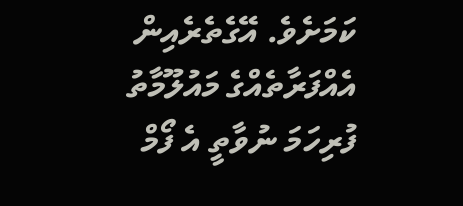ކަމަށެވެ. އޭގެތެރެއިން އެއްފަރާތެއްގެ މައުލޫމާތު ފުރިހަމަ ނުވާތީ އެ ފޯމް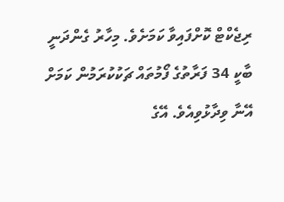ރިޖެކްޓް ކޮށްފައިވާ ކަމަށެވެ. މިހާރު ގެންދަނީ ބާކީ 34 ފަރާތުގެ ފޯމުތައް ޗަކުކުރަމުން ކަމަށް އޭނާ ވިދާޅުވިއެވެ. އޭގެ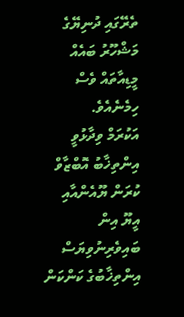ތެރޭގައި ދުނިޔޭގެ މަޝްހޫރު ބައެއް މީޑިއާތައް ވެސް ހިމެނެއެވެ.
އަކުރަމް ވިދާޅުވީ އިންތިޚާބު އޮބްޒާވް ކުރަން ޔޫއެންއާއި އީޔޫ އިން ބައިވެރިނުވިޔަސް އިންތިޚާބުގެ ކަންކަން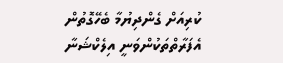ކުރިއަށް ގެންދިޔުމާ ބެހޭގޮތުން އެފަރާތްތަކުންވަނީ އިލެކްޝަނާ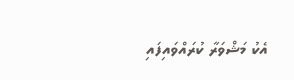އެކު މަޝްވަރާ ކުރައްވައިފައި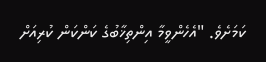ކަމަށެވެ. "އެހެންވީމާ އިންތިޚާބުގެ ކަންކަން ކުރިއަށް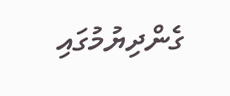ގެންދިޔުމުގައި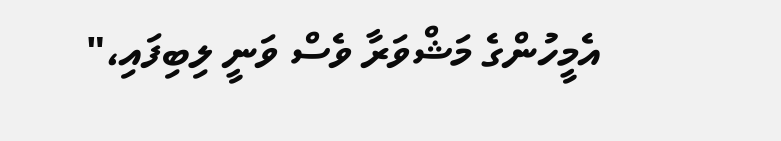އެމީހުންގެ މަޝްވަރާ ވެސް ވަނީ ލިބިފައި،"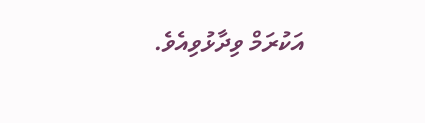އަކުރަމް ވިދާޅުވިއެވެ.